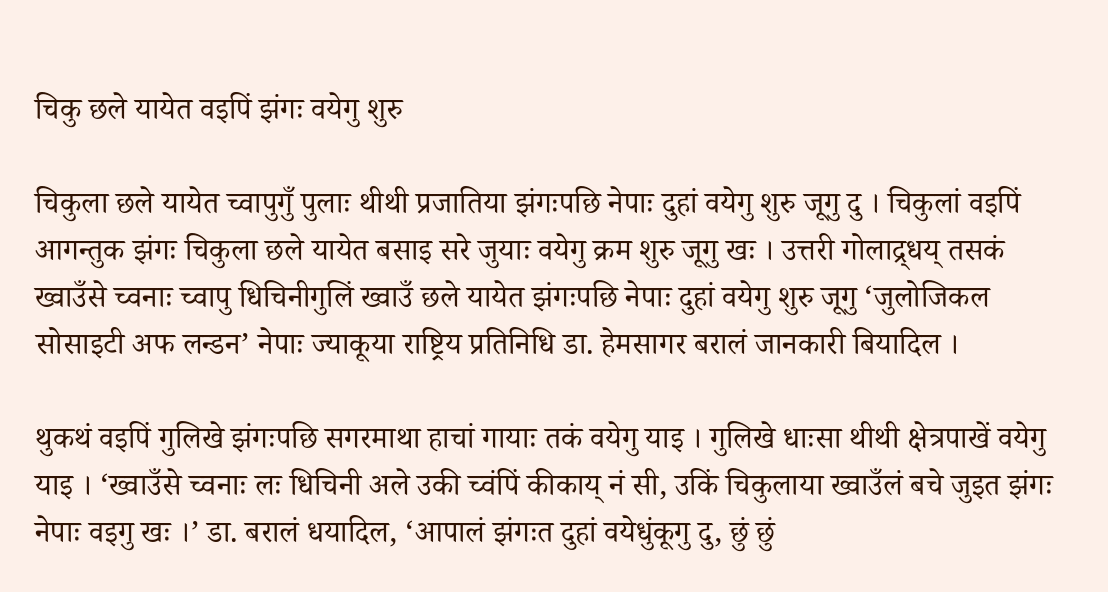चिकु छले यायेत वइपिं झंगः वयेगु शुरु

चिकुला छले यायेत च्वापुगुँ पुलाः थीथी प्रजातिया झंगःपछि नेपाः दुहां वयेगु शुरु जूगु दु । चिकुलां वइपिं आगन्तुक झंगः चिकुला छले यायेत बसाइ सरे जुयाः वयेगु क्रम शुरु जूगु खः । उत्तरी गोलाद्र्धय् तसकं ख्वाउँसे च्वनाः च्वापु धिचिनीगुलिं ख्वाउँ छले यायेत झंगःपछि नेपाः दुहां वयेगु शुरु जूगु ‘जुलोजिकल सोसाइटी अफ लन्डन’ नेपाः ज्याकूया राष्ट्रिय प्रतिनिधि डा. हेमसागर बरालं जानकारी बियादिल ।

थुकथं वइपिं गुलिखे झंगःपछि सगरमाथा हाचां गायाः तकं वयेगु याइ । गुलिखे धाःसा थीथी क्षेत्रपाखें वयेगु याइ । ‘ख्वाउँसे च्वनाः लः धिचिनी अले उकी च्वंपिं कीकाय् नं सी, उकिं चिकुलाया ख्वाउँलं बचे जुइत झंगः नेपाः वइगु खः ।’ डा. बरालं धयादिल, ‘आपालं झंगःत दुहां वयेधुंकूगु दु, छुं छुं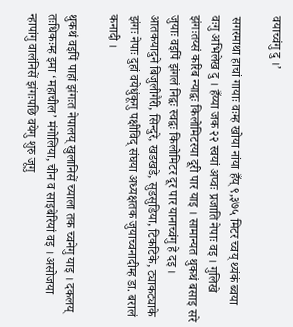वयाच्वंगु दु ।’

सगरमाथा हाचां गायाः वःम्ह खोया नांया हँय् ९,३७५ मिटर च्वय् थ्यंकं ब्वया वःगु अभिलेख दु । हँय्या जक २२ स्वयां अप्वः प्रजाति नेपाः वइ । गुलिखे झंगःतय्सं करिब न्याद्वः किलोमिटरया दूरी पार याइ । सामान्यत थुकथं बसाइ सरे जुयाः वइपिं झंगलं निद्वः स्वद्वः किलोमिटर दूर पार यानाच्वंगु हे दइ । आतकयादुने बिजुलीगैरी, सिन्दुरे, खडखडे, सुडसुडिया, टिकटिके, ट्याकट्याके झंगः नेपाः दुहां वयेधुंकूगु पक्षीविद् संघया अध्यक्षतक जुयाच्वनादीम्ह डा. बरालं कनादी ।

थुकथं वइपिं पाहां झंगःत नेपालय् खुलानिसें च्याला तक च्वनेगु याइ । दकलय् तःधिकःम्ह इमा ‘महाचील’ मंगोलिया, चीन व साइबेरियां वइ । असोजया न्हापांगु वालंनिसें झंगःपछि वयेगु शुरु जूगु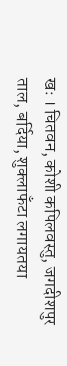खः । चितवन, कोशी कपिलवस्तु, जगदीशपुर ताल, बर्दिया, शुक्लाफँटा लगायतया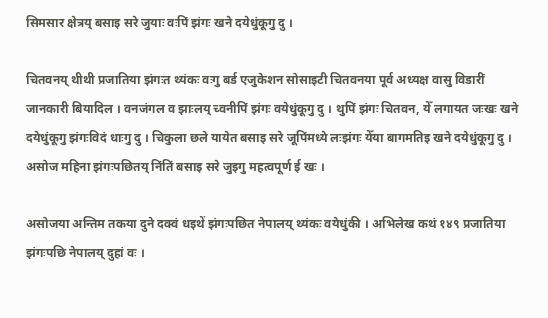सिमसार क्षेत्रय् बसाइ सरे जुयाः वःपिं झंगः खने दयेधुंकूगु दु ।

चितवनय् थीथी प्रजातिया झंगःत थ्यंकः वःगु बर्ड एजुकेशन सोसाइटी चितवनया पूर्व अध्यक्ष वासु विडारीं जानकारी बियादिल । वनजंगल व झाःलय् च्वनीपिं झंगः वयेधुंकूगु दु । थुपिं झंगः चितवन, येँ लगायत जःखः खने दयेधुंकूगु झंगःविदं धाःगु दु । चिकुला छले यायेत बसाइ सरे जूपिंमध्ये लःझंगः येँया बागमतिइ खने दयेधुंकूगु दु । असोज महिना झंगःपछितय् निंतिं बसाइ सरे जुइगु महत्वपूर्ण ई खः ।

असोजया अन्तिम तकया दुने दक्वं धइथें झंगःपछित नेपालय् थ्यंकः वयेधुंकी । अभिलेख कथं १४९ प्रजातिया झंगःपछि नेपालय् दुहां वः ।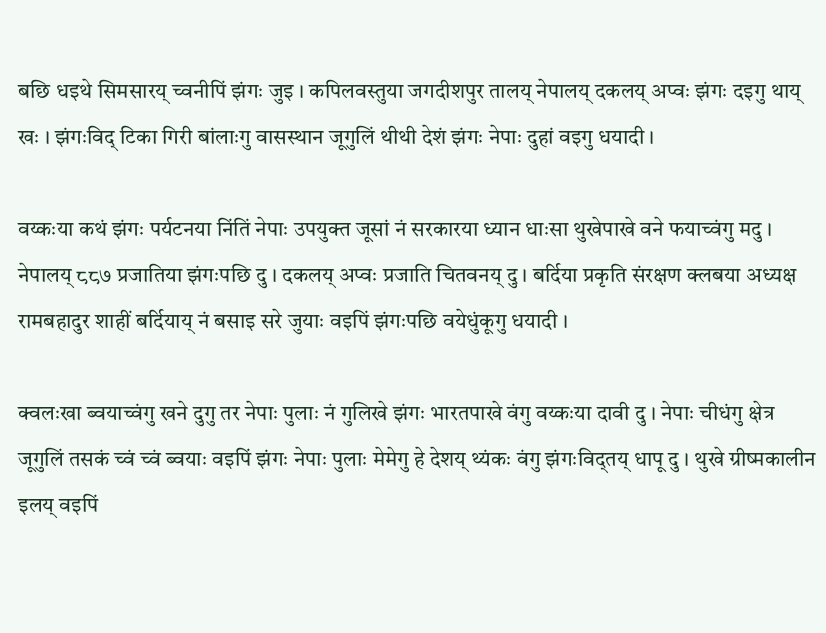बछि धइथे सिमसारय् च्वनीपिं झंगः जुइ । कपिलवस्तुया जगदीशपुर तालय् नेपालय् दकलय् अप्वः झंगः दइगु थाय् खः । झंगःविद् टिका गिरी बांलाःगु वासस्थान जूगुलिं थीथी देशं झंगः नेपाः दुहां वइगु धयादी ।

वय्कःया कथं झंगः पर्यटनया निंतिं नेपाः उपयुक्त जूसां नं सरकारया ध्यान धाःसा थुखेपाखे वने फयाच्वंगु मदु । नेपालय् ८८७ प्रजातिया झंगःपछि दु । दकलय् अप्वः प्रजाति चितवनय् दु । बर्दिया प्रकृति संरक्षण क्लबया अध्यक्ष रामबहादुर शाहीं बर्दियाय् नं बसाइ सरे जुयाः वइपिं झंगःपछि वयेधुंकूगु धयादी ।

क्वलःखा ब्वयाच्वंगु खने दुगु तर नेपाः पुलाः नं गुलिखे झंगः भारतपाखे वंगु वय्कःया दावी दु । नेपाः चीधंगु क्षेत्र जूगुलिं तसकं च्वं च्वं ब्वयाः वइपिं झंगः नेपाः पुलाः मेमेगु हे देशय् थ्यंकः वंगु झंगःविद्तय् धापू दु । थुखे ग्रीष्मकालीन इलय् वइपिं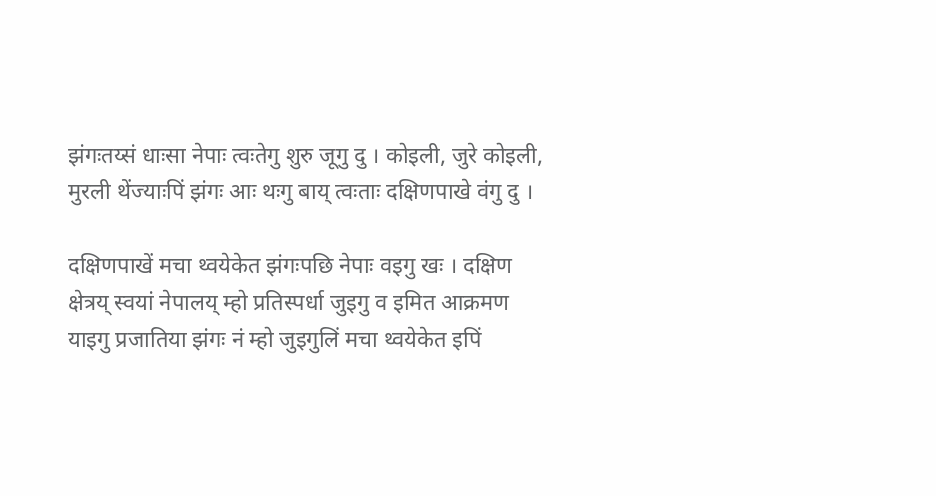झंगःतय्सं धाःसा नेपाः त्वःतेगु शुरु जूगु दु । कोइली, जुरे कोइली, मुरली थेंज्याःपिं झंगः आः थःगु बाय् त्वःताः दक्षिणपाखे वंगु दु ।

दक्षिणपाखें मचा थ्वयेकेत झंगःपछि नेपाः वइगु खः । दक्षिण क्षेत्रय् स्वयां नेपालय् म्हो प्रतिस्पर्धा जुइगु व इमित आक्रमण याइगु प्रजातिया झंगः नं म्हो जुइगुलिं मचा थ्वयेकेत इपिं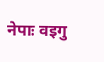नेपाः वइगु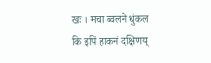खः । मचा ब्वलने धुंकल कि इपिं हाकनं दक्षिणय्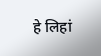हे लिहां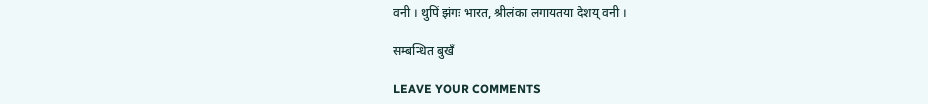वनी । थुपिं झंगः भारत, श्रीलंका लगायतया देशय् वनी ।

सम्बन्धित बुखँ

LEAVE YOUR COMMENTS